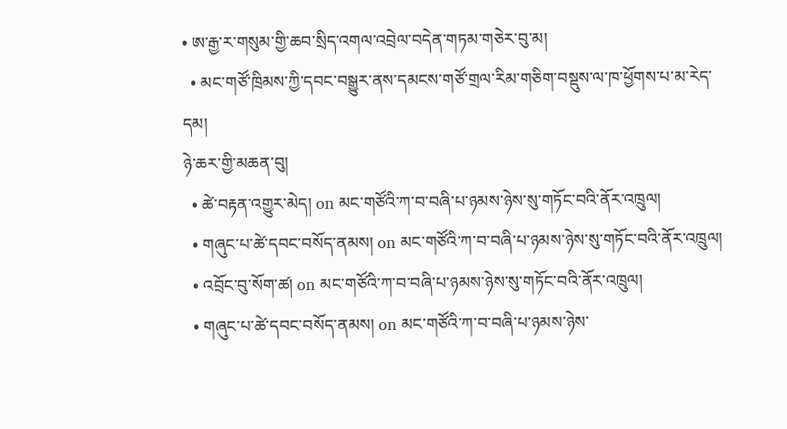• ཨ་རྒྱ་ར་གསུམ་གྱི་ཆབ་སྲིད་འགལ་འབྲེལ་བདེན་གཏམ་གཅེར་བུ་མ།
  • མང་གཙོ་ཁྲིམས་ཀྱི་དབང་བསྒྱུར་ནས་དམངས་གཙོ་གྲལ་རིམ་གཅིག་བསྡུས་ལ་ཁ་ཕྱོགས་པ་མ་རེད་དམ།
ཉེ་ཆར་གྱི་མཆན་བུ།
  • ཚེ་བརྟན་འགྱུར་མེད། on མང་གཙོའི་ཀ་བ་བཞི་པ་ཉམས་ཉེས་སུ་གཏོང་བའི་ནོར་འཁྲུལ།
  • གཞུང་པ་ཚེ་དབང་བསོད་ནམས། on མང་གཙོའི་ཀ་བ་བཞི་པ་ཉམས་ཉེས་སུ་གཏོང་བའི་ནོར་འཁྲུལ།
  • འབྲོང་བུ་སོག་ཚ། on མང་གཙོའི་ཀ་བ་བཞི་པ་ཉམས་ཉེས་སུ་གཏོང་བའི་ནོར་འཁྲུལ།
  • གཞུང་པ་ཚེ་དབང་བསོད་ནམས། on མང་གཙོའི་ཀ་བ་བཞི་པ་ཉམས་ཉེས་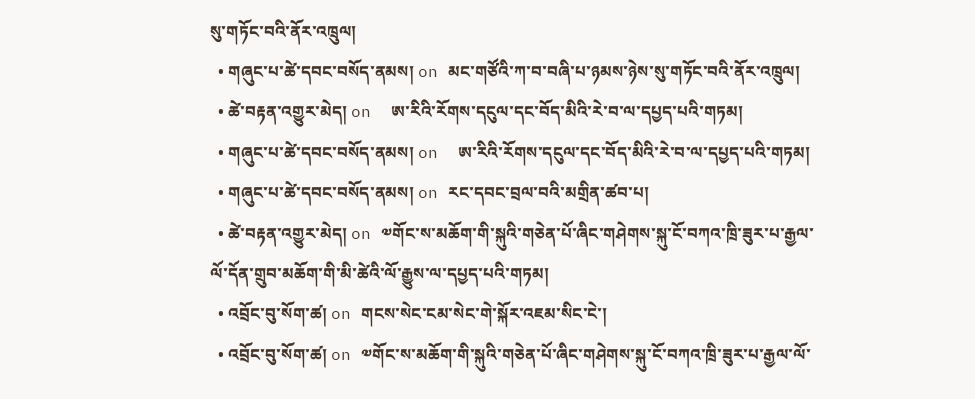སུ་གཏོང་བའི་ནོར་འཁྲུལ།
  • གཞུང་པ་ཚེ་དབང་བསོད་ནམས། on མང་གཙོའི་ཀ་བ་བཞི་པ་ཉམས་ཉེས་སུ་གཏོང་བའི་ནོར་འཁྲུལ།
  • ཚེ་བརྟན་འགྱུར་མེད། on  ཨ་རིའི་རོགས་དངུལ་དང་བོད་མིའི་རེ་བ་ལ་དཔྱད་པའི་གཏམ།
  • གཞུང་པ་ཚེ་དབང་བསོད་ནམས། on  ཨ་རིའི་རོགས་དངུལ་དང་བོད་མིའི་རེ་བ་ལ་དཔྱད་པའི་གཏམ།
  • གཞུང་པ་ཚེ་དབང་བསོད་ནམས། on རང་དབང་བྲལ་བའི་མགྲིན་ཚབ་པ།
  • ཚེ་བརྟན་འགྱུར་མེད། on ༧གོང་ས་མཆོག་གི་སྐུའི་གཅེན་པོ་ཞིང་གཤེགས་སྐུ་ངོ་བཀའ་ཁྲི་ཟུར་པ་རྒྱལ་ལོ་དོན་གྲུབ་མཆོག་གི་མི་ཚེའི་ལོ་རྒྱུས་ལ་དཔྱད་པའི་གཏམ།
  • འབྲོང་བུ་སོག་ཚ། on གངས་སེང་ངམ་སེང་གེ་སྐོར་འཇམ་སིང་ངེ་།
  • འབྲོང་བུ་སོག་ཚ། on ༧གོང་ས་མཆོག་གི་སྐུའི་གཅེན་པོ་ཞིང་གཤེགས་སྐུ་ངོ་བཀའ་ཁྲི་ཟུར་པ་རྒྱལ་ལོ་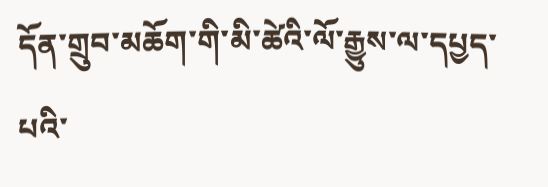དོན་གྲུབ་མཆོག་གི་མི་ཚེའི་ལོ་རྒྱུས་ལ་དཔྱད་པའི་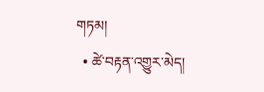གཏམ།
  • ཚེ་བརྟན་འགྱུར་མེད།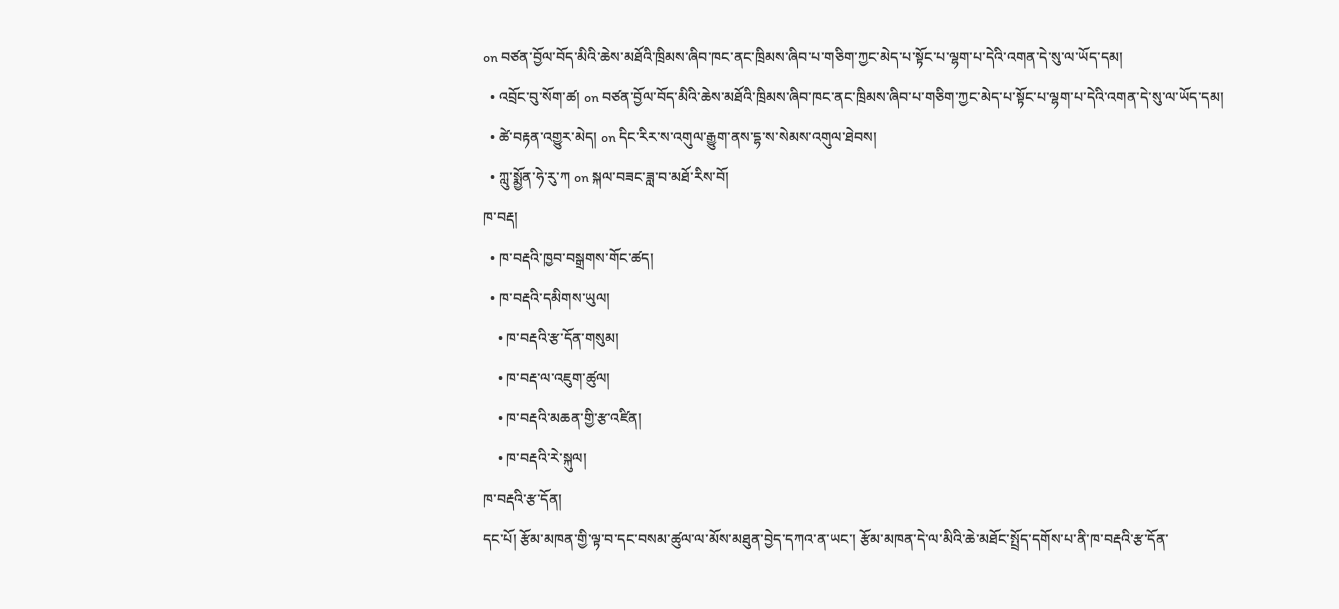on བཙན་བྱོལ་བོད་མིའི་ཆེས་མཐོའི་ཁྲིམས་ཞིབ་ཁང་ནང་ཁྲིམས་ཞིབ་པ་གཅིག་ཀྱང་མེད་པ་སྟོང་པ་ལྷག་པ་དེའི་འགན་དེ་སུ་ལ་ཡོད་དམ།
  • འབྲོང་བུ་སོག་ཚ། on བཙན་བྱོལ་བོད་མིའི་ཆེས་མཐོའི་ཁྲིམས་ཞིབ་ཁང་ནང་ཁྲིམས་ཞིབ་པ་གཅིག་ཀྱང་མེད་པ་སྟོང་པ་ལྷག་པ་དེའི་འགན་དེ་སུ་ལ་ཡོད་དམ།
  • ཚེ་བརྟན་འགྱུར་མེད། on དིང་རིར་ས་འགུལ་རྒྱུག་ནས་དྷ་ས་སེམས་འགུལ་ཐེབས།
  • ཀླུ་སྨྱོན་ཧེ་རུ་ཀ on སྐལ་བཟང་ཟླ་བ་མཐོ་རིས་བོ།
ཁ་བརྡ།
  • ཁ་བརྡའི་ཁྱབ་བསྒྲགས་གོང་ཚད།
  • ཁ་བརྡའི་དམིགས་ཡུལ།
    • ཁ་བརྡའི་རྩ་དོན་གསུམ།
    • ཁ་བརྡ་ལ་འཇུག་ཚུལ།
    • ཁ་བརྡའི་མཆན་གྱི་རྩ་འཛིན།
    • ཁ་བརྡའི་རེ་སྐུལ།
ཁ་བརྡའི་རྩ་དོན།
དང་པོ། རྩོམ་མཁན་གྱི་ལྟ་བ་དང་བསམ་ཚུལ་ལ་མོས་མཐུན་བྱེད་དཀའ་ན་ཡང་། རྩོམ་མཁན་དེ་ལ་མིའི་ཆེ་མཐོང་སྤྲོད་དགོས་པ་ནི་ཁ་བརྡའི་རྩ་དོན་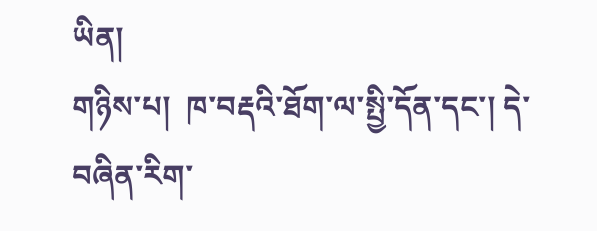ཡིན།
གཉིས་པ།  ཁ་བརྡའི་ཐོག་ལ་སྤྱི་དོན་དང་། དེ་བཞིན་རིག་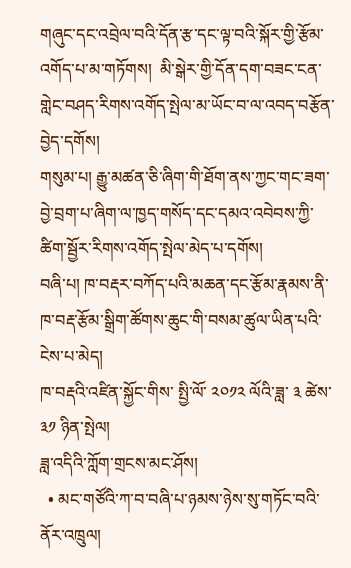གཞུང་དང་འབྲེལ་བའི་དོན་རྩ་དང་ལྟ་བའི་སྐོར་གྱི་རྩོམ་འགོད་པ་མ་གཏོགས།  མི་སྒེར་གྱི་དོན་དག་བཟང་ངན་གླེང་བཤད་རིགས་འགོད་སྤེལ་མ་ཡོང་བ་ལ་འབད་བརྩོན་བྱེད་དགོས།
གསུམ་པ། རྒྱུ་མཚན་ཅི་ཞིག་གི་ཐོག་ནས་ཀྱང་གང་ཟག་བྱེ་བྲག་པ་ཞིག་ལ་ཁྱད་གསོད་དང་དམའ་འབེབས་ཀྱི་ཚིག་སྦྱོར་རིགས་འགོད་སྤེལ་མེད་པ་དགོས།
བཞི་པ། ཁ་བརྡར་བཀོད་པའི་མཆན་དང་རྩོམ་རྣམས་ནི་ཁ་བརྡ་རྩོམ་སྒྲིག་ཚོགས་ཆུང་གི་བསམ་ཚུལ་ཡིན་པའི་ངེས་པ་མེད།
ཁ་བརྡའི་འཛིན་སྐྱོང་གིས་ སྤྱི་ལོ་ ༢༠༡༢ ལོའི་ཟླ་ ༣ ཚེས་ ༣༡ ཉིན་སྤེལ།
ཟླ་འདིའི་ཀློག་གྲངས་མང་ཤོས།
  • མང་གཙོའི་ཀ་བ་བཞི་པ་ཉམས་ཉེས་སུ་གཏོང་བའི་ནོར་འཁྲུལ།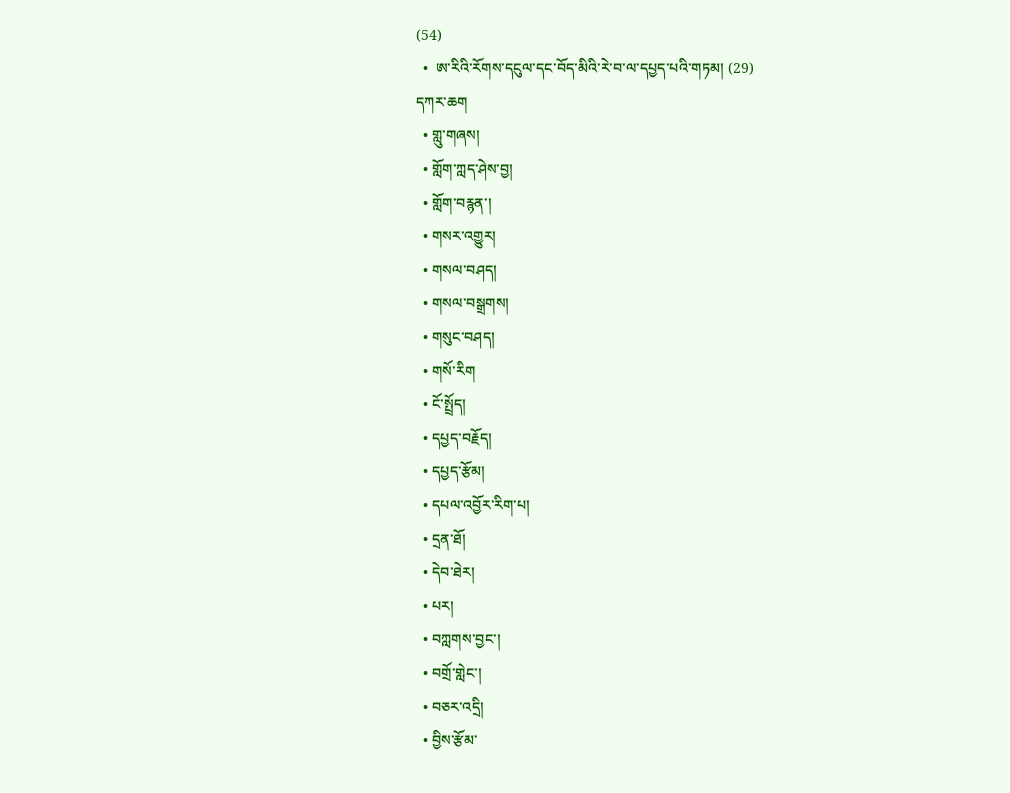(54)
  •  ཨ་རིའི་རོགས་དངུལ་དང་བོད་མིའི་རེ་བ་ལ་དཔྱད་པའི་གཏམ། (29)
དཀར་ཆག
  • གླུ་གཞས།
  • གློག་ཀླད་ཤེས་བྱ།
  • གློག་བརྙན་།
  • གསར་འགྱུར།
  • གསལ་བཤད།
  • གསལ་བསྒྲགས།
  • གསུང་བཤད།
  • གསོ་རིག
  • ངོ་སྤྲོད།
  • དཔྱད་བརྗོད།
  • དཔྱད་རྩོམ།
  • དཔལ་འབྱོར་རིག་པ།
  • དྲན་ཐོ།
  • དེབ་ཐེར།
  • པར།
  • བཀླགས་བྱང་།
  • བགྲོ་གླེང་།
  • བཅར་འདྲི།
  • བྱིས་རྩོམ་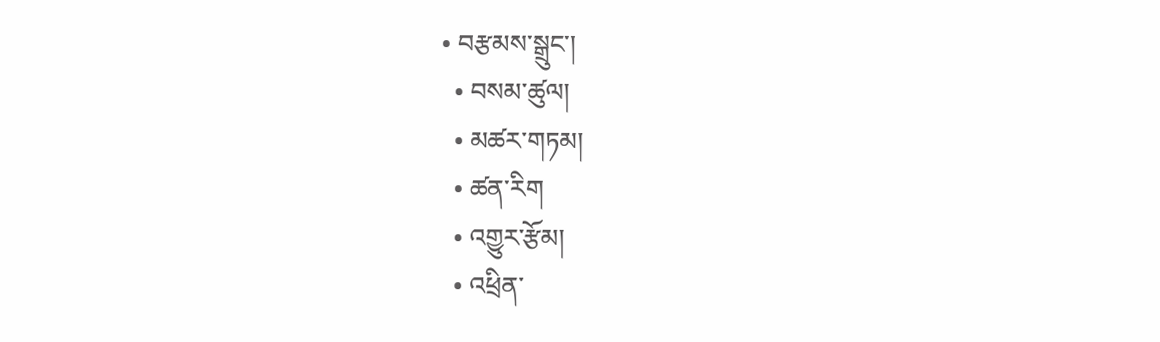• བརྩམས་སྒྲུང་།
  • བསམ་ཚུལ།
  • མཚར་གཏམ།
  • ཚན་རིག
  • འགྱུར་རྩོམ།
  • འཕྲིན་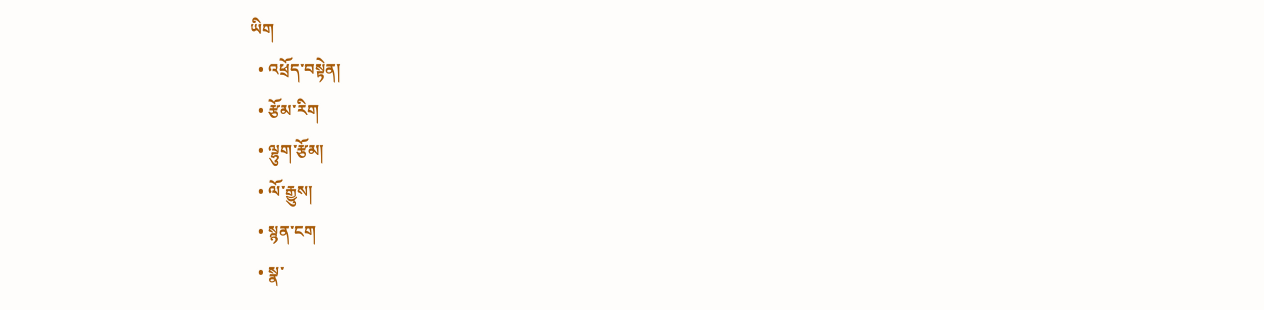ཡིག
  • འཕྲོད་བསྟེན།
  • རྩོམ་རིག
  • ལྷུག་རྩོམ།
  • ལོ་རྒྱུས།
  • སྙན་ངག
  • སྣ་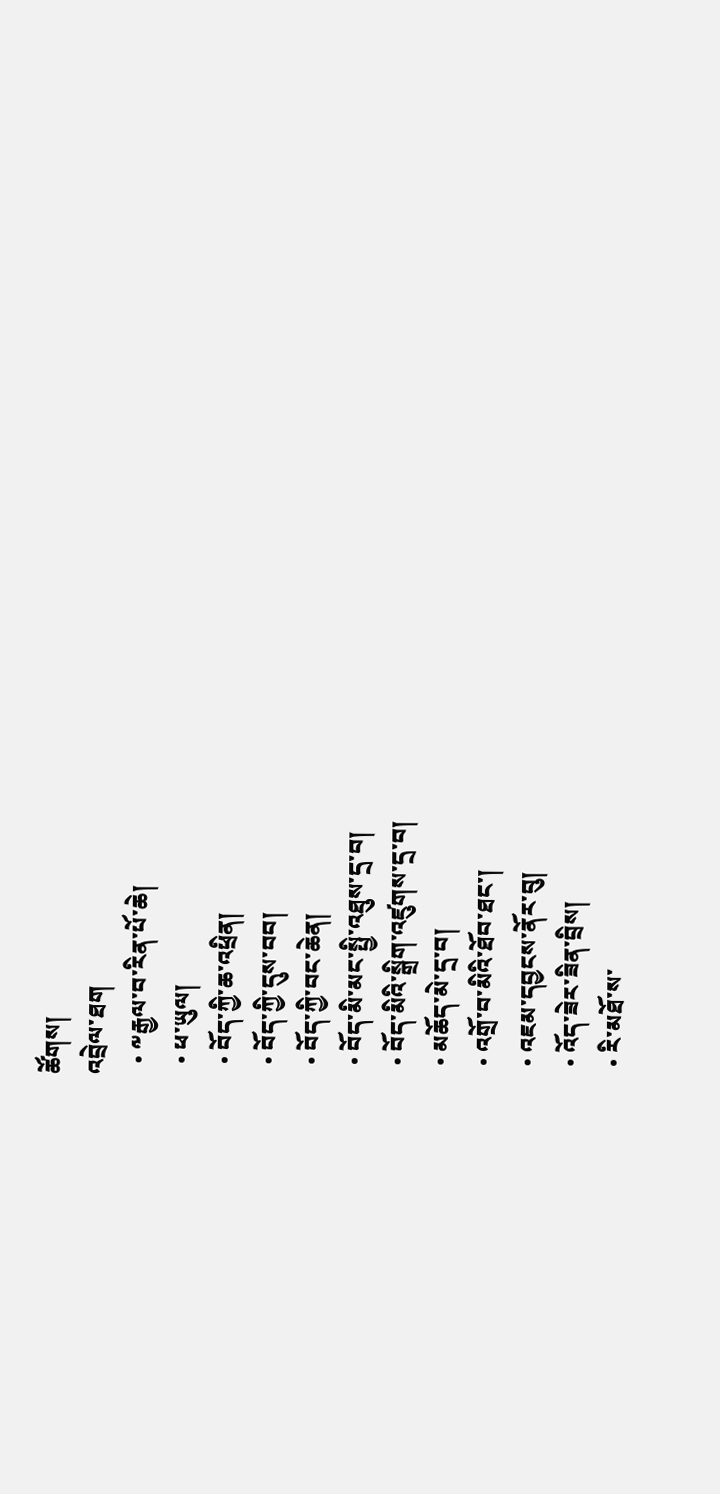ཚོགས།
འབྲེལ་ཐག
  • ༸རྒྱལ་བ་རིན་པོ་ཆེ།
  • ཕ་ཡུལ།
  • བོད་ཀྱི་ཆ་འཕྲིན།
  • བོད་ཀྱི་དུས་བབ།
  • བོད་ཀྱི་བང་ཆེན།
  • བོད་མི་མང་སྤྱི་འཐུས་དྲ་བ།
  • བོད་མིའི་སྒྲིག་འཛུགས་དྲ་བ།
  • མཆོད་མེ་དྲ་བ།
  • འགྲོ་བ་མིའི་ཐོབ་ཐང་།
  • འཇམ་དབྱངས་ནོར་བུ།
  • འོད་ཟེར་ཟིན་བྲིས།
  • རི་མཐོ་ས་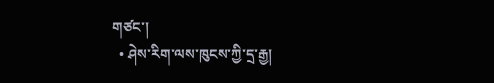གཙང་།
  • ཤེས་རིག་ལས་ཁུངས་ཀྱི་དྲ་རྒྱ།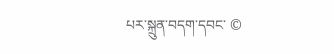པར་སྐྲུན་བདག་དབང་ ©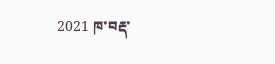2021 ཁ་བརྡ་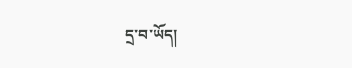དྲ་བ་ཡོད།